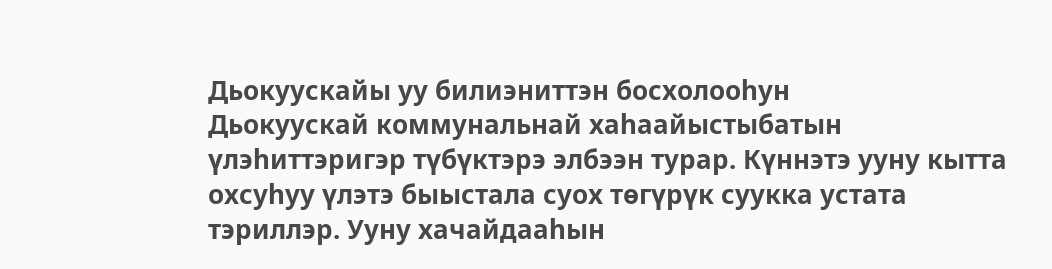Дьокуускайы уу билиэниттэн босхолооһун
Дьокуускай коммунальнай хаһаайыстыбатын үлэһиттэригэр түбүктэрэ элбээн турар. Күннэтэ ууну кытта охсуһуу үлэтэ быыстала суох төгүрүк суукка устата тэриллэр. Ууну хачайдааһын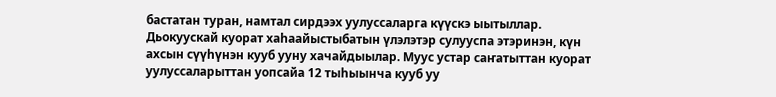бастатан туран, намтал сирдээх уулуссаларга күүскэ ыытыллар.
Дьокуускай куорат хаһаайыстыбатын үлэлэтэр сулууспа этэринэн, күн ахсын сүүһүнэн кууб ууну хачайдыылар. Муус устар саҥатыттан куорат уулуссаларыттан уопсайа 12 тыһыынча кууб уу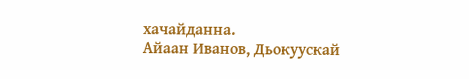хачайданна.
Айаан Иванов, Дьокуускай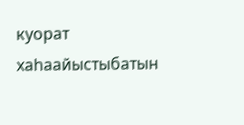куорат хаһаайыстыбатын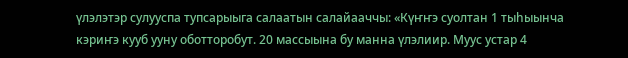үлэлэтэр сулууспа тупсарыыга салаатын салайааччы: «Күҥҥэ суолтан 1 тыһыынча кэриҥэ кууб ууну оботторобут. 20 массыына бу манна үлэлиир. Муус устар 4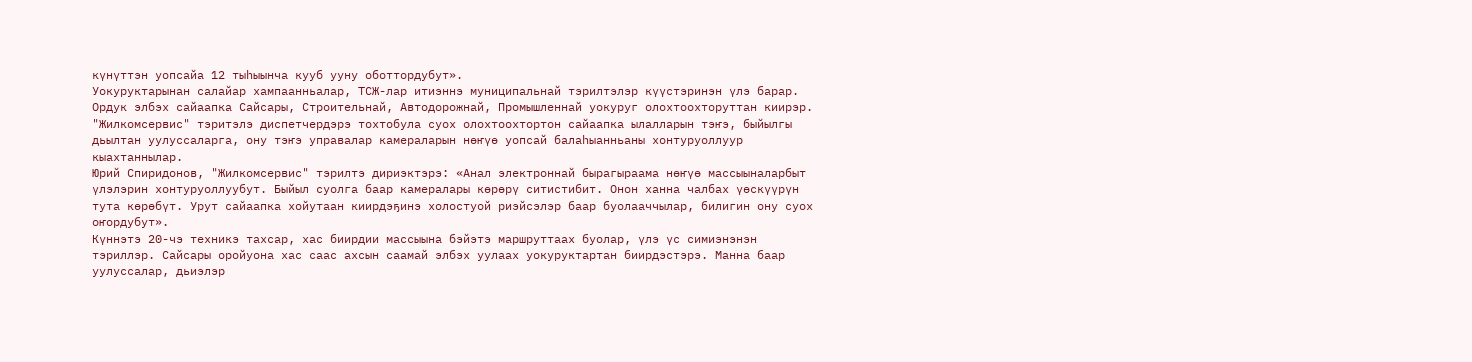күнүттэн уопсайа 12 тыһыынча кууб ууну оботтордубут».
Уокуруктарынан салайар хампаанньалар, ТСЖ-лар итиэннэ муниципальнай тэрилтэлэр күүстэринэн үлэ барар. Ордук элбэх сайаапка Сайсары, Строительнай, Автодорожнай, Промышленнай уокуруг олохтоохторуттан киирэр. "Жилкомсервис" тэритэлэ диспетчердэрэ тохтобула суох олохтоохтортон сайаапка ылалларын тэҥэ, быйылгы дьылтан уулуссаларга, ону тэҥэ управалар камераларын нөҥүө уопсай балаһыанньаны хонтуруоллуур кыахтаннылар.
Юрий Спиридонов, "Жилкомсервис" тэрилтэ дириэктэрэ: «Анал электроннай бырагыраама нөҥүө массыыналарбыт үлэлэрин хонтуруоллуубут. Быйыл суолга баар камералары көрөрү ситистибит. Онон ханна чалбах үөскүүрүн тута көрөбүт. Урут сайаапка хойутаан киирдэҕинэ холостуой риэйсэлэр баар буолааччылар, билигин ону суох оҥордубут».
Күннэтэ 20-чэ техникэ тахсар, хас биирдии массыына бэйэтэ маршруттаах буолар, үлэ үс симиэнэнэн тэриллэр. Сайсары оройуона хас саас ахсын саамай элбэх уулаах уокуруктартан биирдэстэрэ. Манна баар уулуссалар, дьиэлэр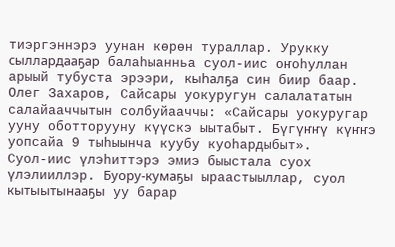тиэргэннэрэ уунан көрөн тураллар. Урукку сыллардааҕар балаһыанньа суол-иис оҥоһуллан арыый тубуста эрээри, кыһалҕа син биир баар.
Олег Захаров, Сайсары уокуругун салалататын салайааччытын солбуйааччы: «Сайсары уокуругар ууну оботторууну күүскэ ыытабыт. Бүгүҥҥү күҥҥэ уопсайа 9 тыһыынча куубу куоһардыбыт».
Суол-иис үлэһиттэрэ эмиэ быыстала суох үлэлииллэр. Буору-кумаҕы ыраастыыллар, суол кытыытынааҕы уу барар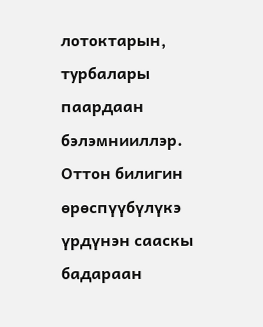лотоктарын, турбалары паардаан бэлэмнииллэр. Оттон билигин өрөспүүбүлүкэ үрдүнэн сааскы бадараан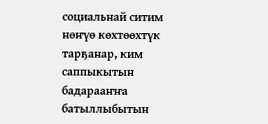социальнай ситим нөҥүө көхтөөхтүк тарҕанар, ким саппыкытын бадарааҥҥа батыллыбытын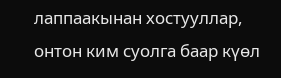лаппаакынан хостууллар, онтон ким суолга баар күөл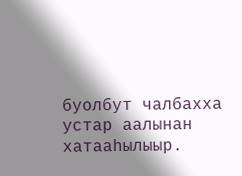буолбут чалбахха устар аалынан хатааһылыыр.